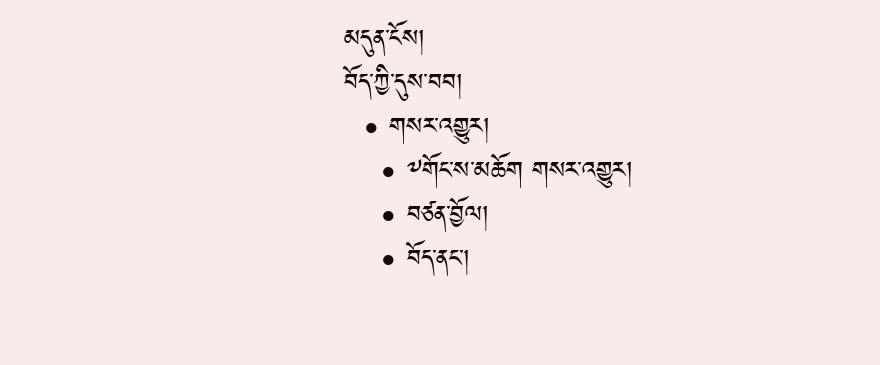མདུན་ངོས།
བོད་ཀྱི་དུས་བབ།
  • གསར་འགྱུར།
    • ༸གོང་ས་མཆོག གསར་འགྱུར།
    • བཙན་བྱོལ།
    • བོད་ནང་།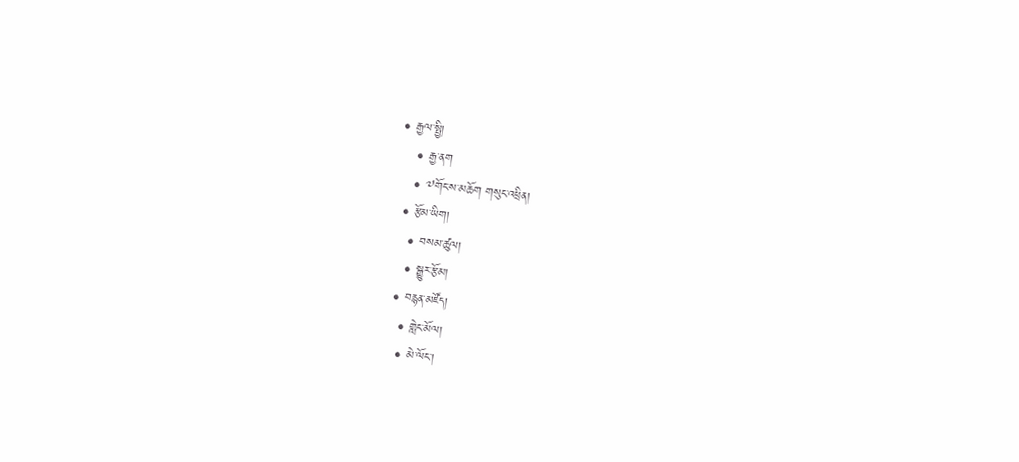• རྒྱལ་སྤྱི།
    • རྒྱ་ནག
    • ༧གོང་ས་མཆོག གསུང་འཕྲིན།
  • རྩོམ་ཡིག།
    • བསམ་ཚུལ།
    • སྒྱུར་རྩོམ།
  • བརྙན་མཛོད།
    • གླེང་མོལ།
    • མེ་ལོང་།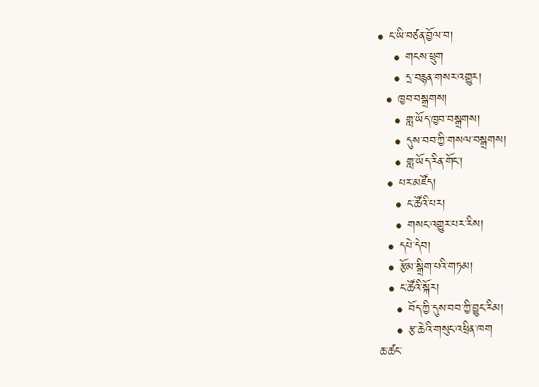• ང་ཡི་བཙན་བྱོལ་བ།
    • གངས་ཕྲུག
    • དྲ་བརྙན་གསར་འགྱུར།
  • ཁྱབ་བསྒྲགས།
    • གླ་ཡོད་ཁྱབ་བསྒྲགས།
    • དུས་བབ་ཀྱི་གསལ་བསྒྲགས།
    • གླ་ཡོད་རིན་གོང་།
  • པར་མཛོད།
    • ང་ཚོའི་པར།
    • གསང་འགྱུར་པར་རིས།
  • དཔེ་དེབ།
  • རྩོམ་སྒྲིག་པའི་གཏམ།
  • ང་ཚོའི་སྐོར།
    • བོད་ཀྱི་དུས་བབ་ཀྱི་བྱུང་རིམ།
    • རྩ་ཆེའི་གསུང་འཕྲིན་ཁག
ཆ་ཚང་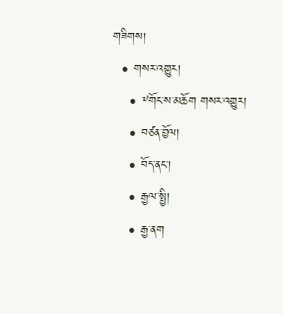གཟིགས།
  • གསར་འགྱུར།
    • ༸གོང་ས་མཆོག གསར་འགྱུར།
    • བཙན་བྱོལ།
    • བོད་ནང་།
    • རྒྱལ་སྤྱི།
    • རྒྱ་ནག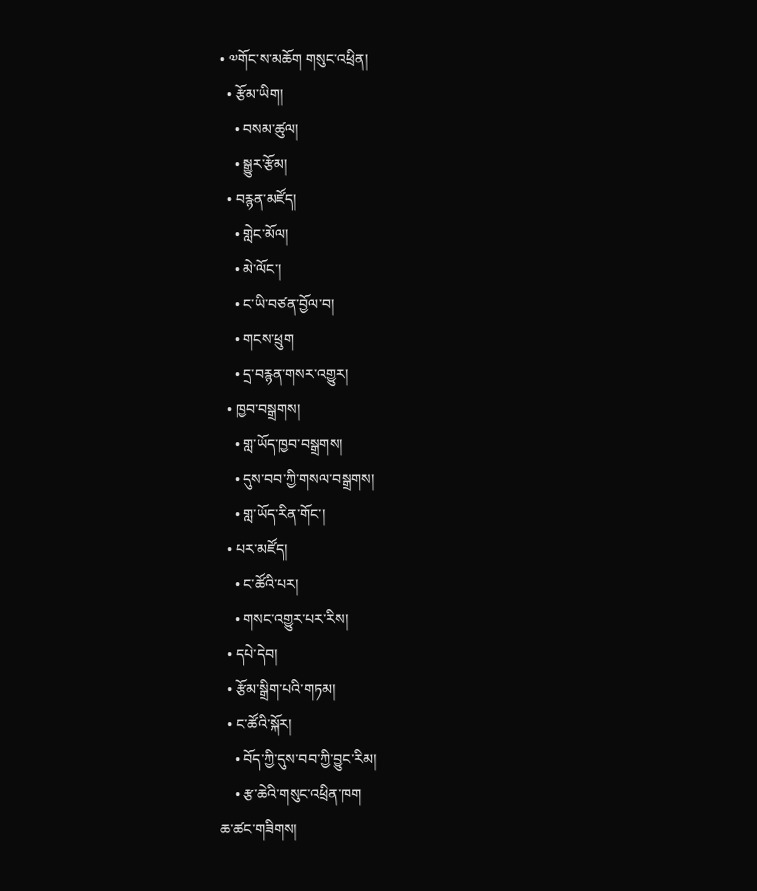• ༧གོང་ས་མཆོག གསུང་འཕྲིན།
  • རྩོམ་ཡིག།
    • བསམ་ཚུལ།
    • སྒྱུར་རྩོམ།
  • བརྙན་མཛོད།
    • གླེང་མོལ།
    • མེ་ལོང་།
    • ང་ཡི་བཙན་བྱོལ་བ།
    • གངས་ཕྲུག
    • དྲ་བརྙན་གསར་འགྱུར།
  • ཁྱབ་བསྒྲགས།
    • གླ་ཡོད་ཁྱབ་བསྒྲགས།
    • དུས་བབ་ཀྱི་གསལ་བསྒྲགས།
    • གླ་ཡོད་རིན་གོང་།
  • པར་མཛོད།
    • ང་ཚོའི་པར།
    • གསང་འགྱུར་པར་རིས།
  • དཔེ་དེབ།
  • རྩོམ་སྒྲིག་པའི་གཏམ།
  • ང་ཚོའི་སྐོར།
    • བོད་ཀྱི་དུས་བབ་ཀྱི་བྱུང་རིམ།
    • རྩ་ཆེའི་གསུང་འཕྲིན་ཁག
ཆ་ཚང་གཟིགས།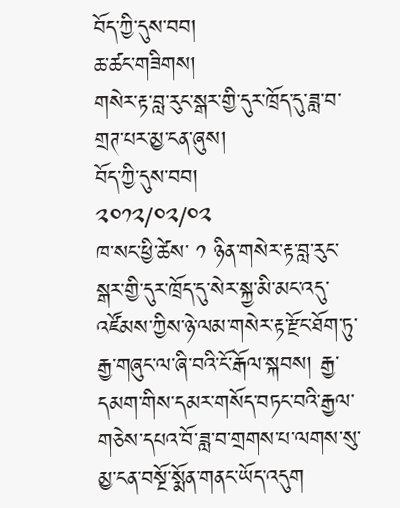བོད་ཀྱི་དུས་བབ།
ཆ་ཚང་གཟིགས།
གསེར་རྟ་བླ་རུང་སྒར་གྱི་དུར་ཁྲོད་དུ་ཟླ་བ་གྲཊ་པར་མྱ་ངན་ཞུས།
བོད་ཀྱི་དུས་བབ།
༢༠༡༢/༠༢/༠༢
ཁ་སང་ཕྱི་ཚེས་ ༡ ཉིན་གསེར་རྟ་བླ་རུང་སྒར་གྱི་དུར་ཁྲོད་དུ་སེར་སྐྱ་མི་མང་འདུ་འཛོམས་ཀྱིས་ཉེ་ལམ་གསེར་རྟ་རྫོང་ཐོག་ཏུ་རྒྱ་གཞུང་ལ་ཞི་བའི་ངོ་རྒོལ་སྐབས། རྒྱ་དམག་གིས་དམར་གསོད་བཏང་བའི་རྒྱལ་གཅེས་དཔའ་བོ་ཟླ་བ་གྲགས་པ་ལགས་སུ་མྱ་ངན་བསྔོ་སྨོན་གནང་ཡོད་འདུག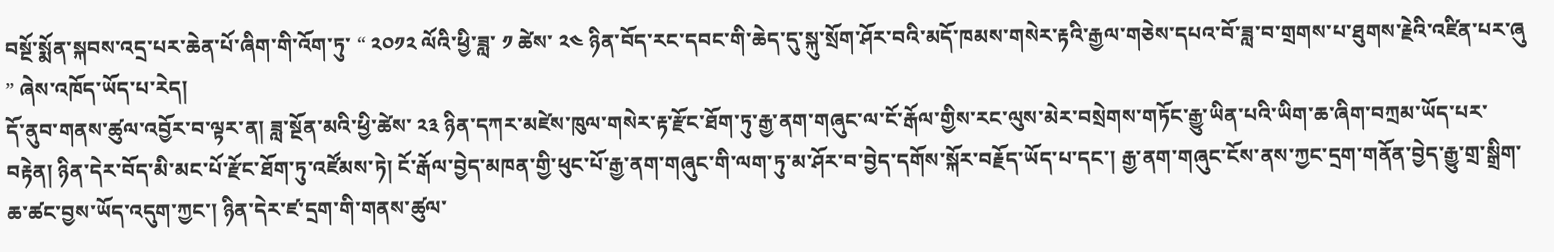བསྔོ་སྨོན་སྐབས་འདྲ་པར་ཆེན་པོ་ཞིག་གི་འོག་ཏུ་ “ ༢༠༡༢ ལོའི་ཕྱི་ཟླ་ ༡ ཚེས་ ༢༤ ཉིན་བོད་རང་དབང་གི་ཆེད་དུ་སྐུ་སྲོག་ཤོར་བའི་མདོ་ཁམས་གསེར་རྟའི་རྒྱལ་གཅེས་དཔའ་བོ་ཟླ་བ་གྲགས་པ་ཐུགས་རྗེའི་འཛིན་པར་ཞུ ” ཞེས་འཁོད་ཡོད་པ་རེད།
དོ་ནུབ་གནས་ཚུལ་འབྱོར་བ་ལྟར་ན། ཟླ་སྔོན་མའི་ཕྱི་ཚེས་ ༢༣ ཉིན་དཀར་མཛེས་ཁུལ་གསེར་རྟ་རྫོང་ཐོག་ཏུ་རྒྱ་ནག་གཞུང་ལ་ངོ་རྒོལ་གྱིས་རང་ལུས་མེར་བསྲེགས་གཏོང་རྒྱུ་ཡིན་པའི་ཡིག་ཆ་ཞིག་བཀྲམ་ཡོད་པར་བརྟེན། ཉིན་དེར་བོད་མི་མང་པོ་རྫོང་ཐོག་ཏུ་འཛོམས་ཏེ། ངོ་རྒོལ་བྱེད་མཁན་གྱི་ཕུང་པོ་རྒྱ་ནག་གཞུང་གི་ལག་ཏུ་མ་ཤོར་བ་བྱེད་དགོས་སྐོར་བརྗོད་ཡོད་པ་དང་། རྒྱ་ནག་གཞུང་ངོས་ནས་ཀྱང་དྲག་གནོན་བྱེད་རྒྱུ་གྲ་སྒྲིག་ཆ་ཚང་བྱས་ཡོད་འདུག་ཀྱང་། ཉིན་དེར་ཛ་དྲག་གི་གནས་ཚུལ་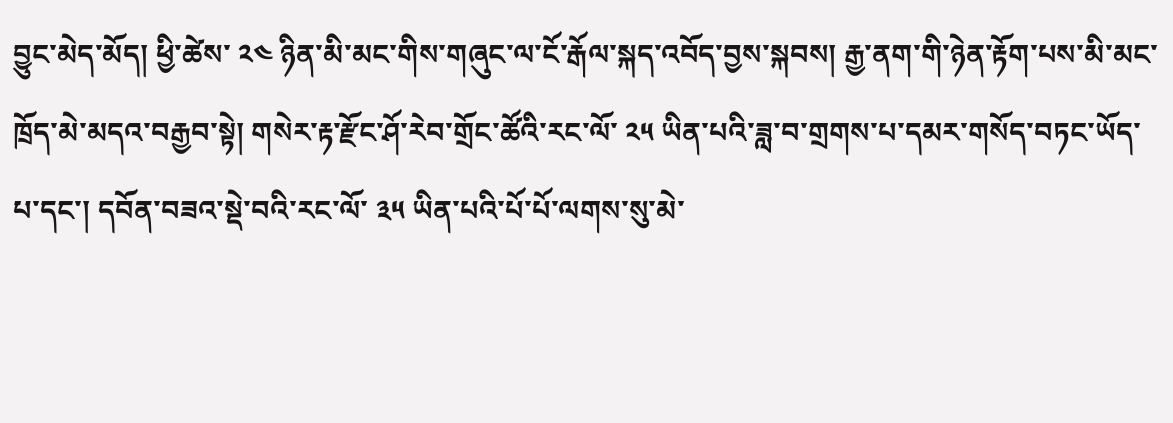བྱུང་མེད་མོད། ཕྱི་ཚེས་ ༢༤ ཉིན་མི་མང་གིས་གཞུང་ལ་ངོ་རྒོལ་སྐད་འབོད་བྱས་སྐབས། རྒྱ་ནག་གི་ཉེན་རྟོག་པས་མི་མང་ཁྲོད་མེ་མདའ་བརྒྱབ་སྟེ། གསེར་རྟ་རྫོང་ཤོ་རེབ་གྲོང་ཚོའི་རང་ལོ་ ༢༥ ཡིན་པའི་ཟླ་བ་གྲགས་པ་དམར་གསོད་བཏང་ཡོད་པ་དང་། དབོན་བཟའ་སྡེ་བའི་རང་ལོ་ ༣༥ ཡིན་པའི་པོ་པོ་ལགས་སུ་མེ་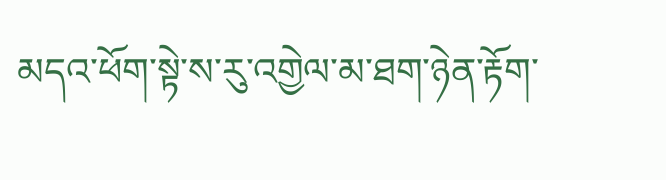མདའ་ཕོག་སྟེ་ས་རུ་འགྱེལ་མ་ཐག་ཉེན་རྟོག་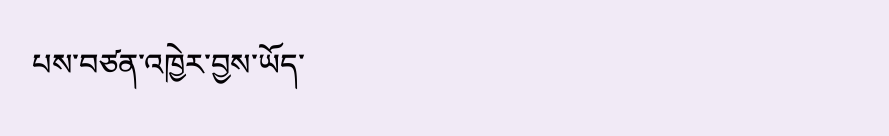པས་བཙན་འཁྱེར་བྱས་ཡོད་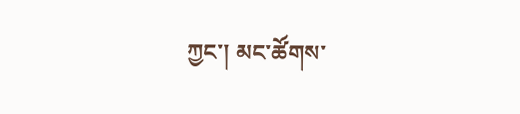ཀྱང་། མང་ཚོགས་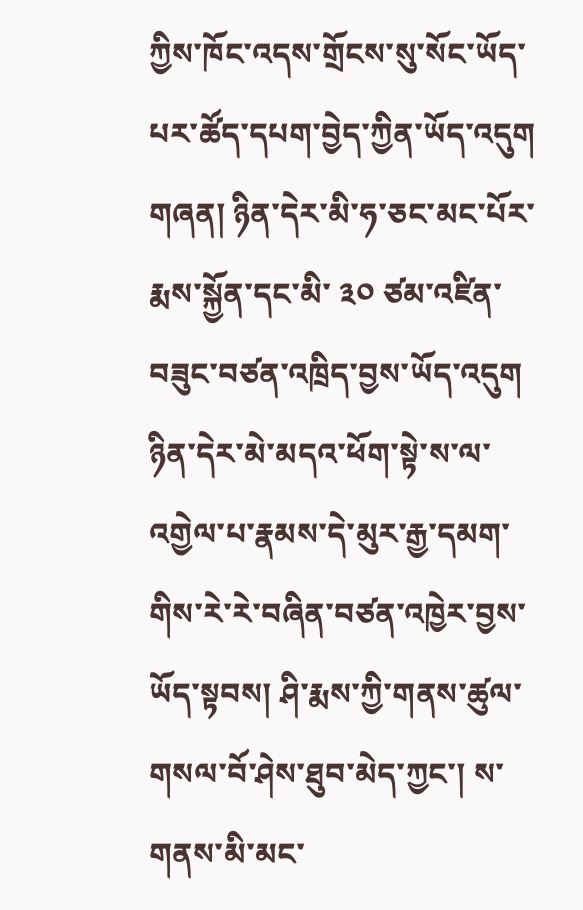ཀྱིས་ཁོང་འདས་གྲོངས་སུ་སོང་ཡོད་པར་ཚོད་དཔག་བྱེད་ཀྱིན་ཡོད་འདུག གཞན། ཉིན་དེར་མི་ཧ་ཅང་མང་པོར་རྨས་སྐྱོན་དང་མི་ ༣༠ ཙམ་འཛིན་བཟུང་བཙན་འཁྲིད་བྱས་ཡོད་འདུག
ཉིན་དེར་མེ་མདའ་ཕོག་སྟེ་ས་ལ་འགྱེལ་པ་རྣམས་དེ་མུར་རྒྱ་དམག་གིས་རེ་རེ་བཞིན་བཙན་འཁྱེར་བྱས་ཡོད་སྟབས། ཤི་རྨས་ཀྱི་གནས་ཚུལ་གསལ་བོ་ཤེས་ཐུབ་མེད་ཀྱང་། ས་གནས་མི་མང་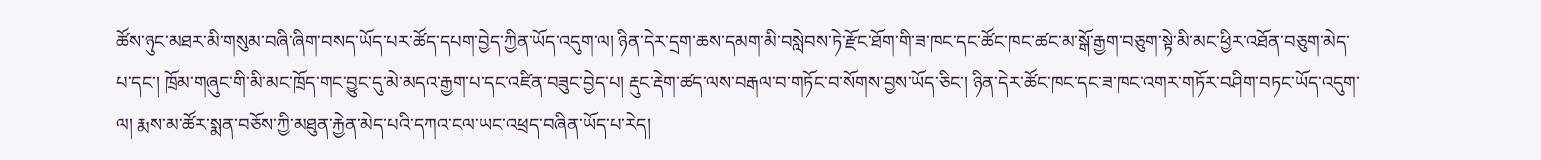ཚོས་ཉུང་མཐར་མི་གསུམ་བཞི་ཞིག་བསད་ཡོད་པར་ཚོད་དཔག་བྱེད་ཀྱིན་ཡོད་འདུག་ལ། ཉིན་དེར་དྲག་ཆས་དམག་མི་བསླེབས་ཏེ་རྫོང་ཐོག་གི་ཟ་ཁང་དང་ཚོང་ཁང་ཚང་མ་སྒོ་རྒྱག་བཅུག་སྟེ་མི་མང་ཕྱིར་འཐོན་བཅུག་མེད་པ་དང་། ཁྲོམ་གཞུང་གི་མི་མང་ཁྲོད་གང་བྱུང་དུ་མེ་མདའ་རྒྱག་པ་དང་འཛིན་བཟུང་བྱེད་པ། རྡུང་རྡེག་ཚད་ལས་བརྒལ་བ་གཏོང་བ་སོགས་བྱས་ཡོད་ཅིང་། ཉིན་དེར་ཚོང་ཁང་དང་ཟ་ཁང་འགར་གཏོར་བཤིག་བཏང་ཡོད་འདུག་ལ། རྨས་མ་ཚོར་སྨན་བཅོས་ཀྱི་མཐུན་རྐྱེན་མེད་པའི་དཀའ་ངལ་ཡང་འཕྲད་བཞིན་ཡོད་པ་རེད།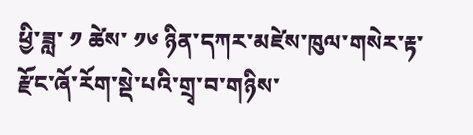ཕྱི་ཟླ་ ༡ ཚེས་ ༡༦ ཉིན་དཀར་མཛེས་ཁུལ་གསེར་རྟ་རྫོང་ཞོ་རོག་སྡེ་པའི་གྲྭ་བ་གཉིས་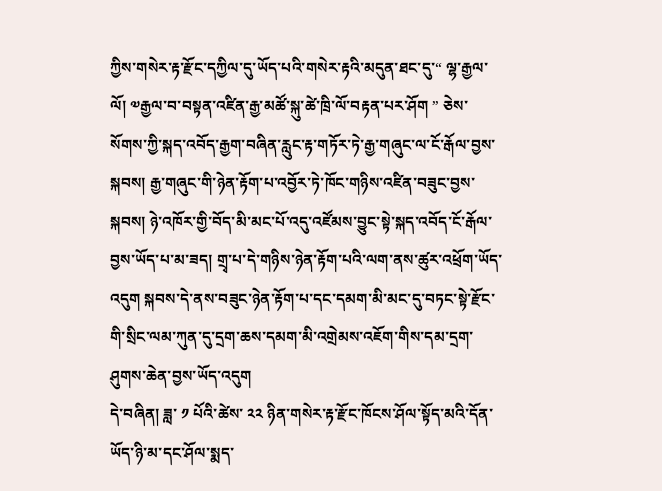ཀྱིས་གསེར་རྟ་རྫོང་དཀྱིལ་དུ་ཡོད་པའི་གསེར་རྟའི་མདུན་ཐང་དུ་“ ལྷ་རྒྱལ་ལོ། ༧རྒྱལ་བ་བསྟན་འཛིན་རྒྱ་མཚོ་སྐུ་ཚེ་ཁྲི་ལོ་བརྟན་པར་ཤོག ” ཅེས་སོགས་ཀྱི་སྐད་འབོད་རྒྱག་བཞིན་རླུང་རྟ་གཏོར་ཏེ་རྒྱ་གཞུང་ལ་ངོ་རྒོལ་བྱས་སྐབས། རྒྱ་གཞུང་གི་ཉེན་རྟོག་པ་འབྱོར་ཏེ་ཁོང་གཉིས་འཛིན་བཟུང་བྱས་སྐབས། ཉེ་འཁོར་གྱི་བོད་མི་མང་པོ་འདུ་འཛོམས་བྱུང་སྟེ་སྐད་འབོད་ངོ་རྒོལ་བྱས་ཡོད་པ་མ་ཟད། གྲྭ་པ་དེ་གཉིས་ཉེན་རྟོག་པའི་ལག་ནས་ཚུར་འཕྲོག་ཡོད་འདུག སྐབས་དེ་ནས་བཟུང་ཉེན་རྟོག་པ་དང་དམག་མི་མང་དུ་བཏང་སྟེ་རྫོང་གི་སྲིང་ལམ་ཀུན་དུ་དྲག་ཆས་དམག་མི་འགྲེམས་འཇོག་གིས་དམ་དྲག་ཤུགས་ཆེན་བྱས་ཡོད་འདུག
དེ་བཞིན། ཟླ་ ༡ པོའི་ཚེས་ ༢༢ ཉིན་གསེར་རྟ་རྫོང་ཁོངས་ཤོལ་སྟོད་མའི་དོན་ཡོད་ཉི་མ་དང་ཤོལ་སྨད་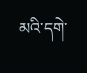མའི་དགེ་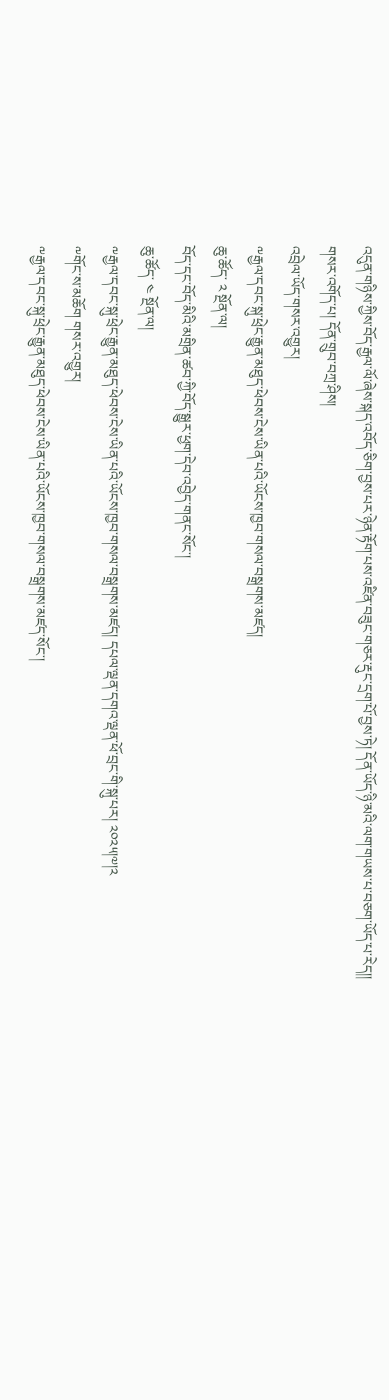འདུན་གཉིས་ཀྱིས་བོད་རྒྱལ་ལོ་ཞེས་སྐད་འབོད་ཅིག་བྱས་པར་ཉེན་རྟོག་པས་འཛིན་བཟུང་གཅར་རྡུང་དྲག་པོ་བྱས་ཏེ། དོན་ཡོད་ཉི་མའི་ལག་གཡས་པ་བཅག་ཡོད་པ་རེད།།
གསར་འགོད་པ། དོན་གྲུབ་བཀྲ་ཤིས།
འབྲེལ་ཡོད་གསར་འགྱུར།
༸རྒྱལ་དབང་སྐུ་ཕྲེང་རྒྱུན་མཐུད་ཕེབས་ངེས་ཡིན་པའི་ཡོངས་ཁྱབ་གསལ་བསྒྲགས་མཛད།
ཆུ་ཚོད་ ༢ སྔོན་ལ།
བོད་དང་བོད་མིའི་མགྲིན་ཚབ་ཀྱི་བོད་སྒྱུར་ཕྱག་དེབ་འབྱེད་གནང་སོང་།
ཆུ་ཚོད་ ༤ སྔོན་ལ།
༸རྒྱལ་དབང་སྐུ་ཕྲེང་རྒྱུན་མཐུད་ཕེབས་ངེས་ཡིན་པའི་ཡོངས་ཁྱབ་གསལ་བསྒྲགས་མཛད། དཔལ་ལྡན་དགའ་ལྡན་ཕོ་བྲང་གི་སྐུ་པར། ༢༠༢༥།༧།༢
༸གོང་ས་མཆོག གསར་འགྱུར།
༸རྒྱལ་དབང་སྐུ་ཕྲེང་རྒྱུན་མཐུད་ཕེབས་ངེས་ཡིན་པའི་ཡོངས་ཁྱབ་གསལ་བསྒྲགས་མཛད་སོང་།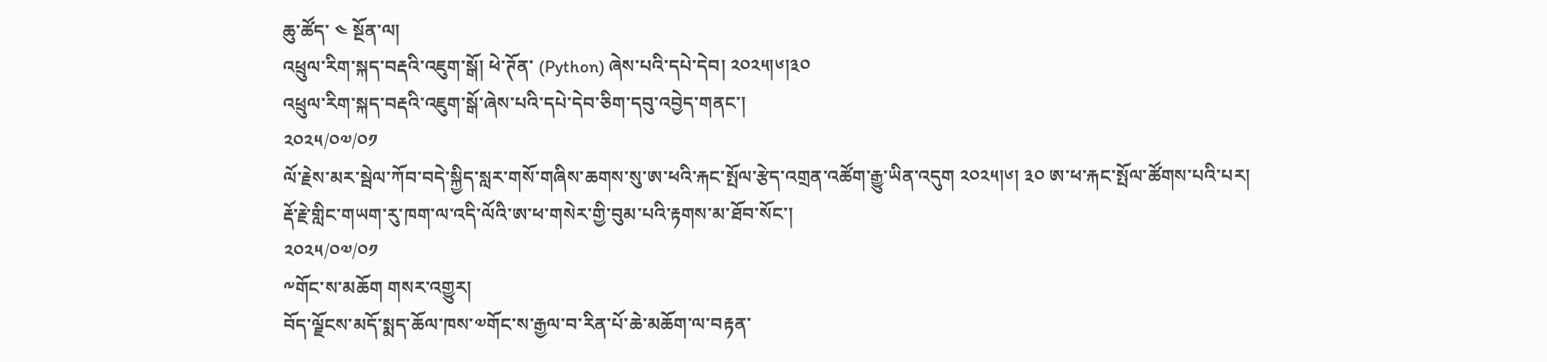ཆུ་ཚོད་ ༤ སྔོན་ལ།
འཕྲུལ་རིག་སྐད་བརྡའི་འཇུག་སྒོ། ཕེ་ཊོན་ (Python) ཞེས་པའི་དཔེ་དེབ། ༢༠༢༥།༦།༣༠
འཕྲུལ་རིག་སྐད་བརྡའི་འཇུག་སྒོ་ཞེས་པའི་དཔེ་དེབ་ཅིག་དབུ་འབྱེད་གནང་།
༢༠༢༥/༠༧/༠༡
ལོ་རྗེས་མར་སྦེལ་ཀོབ་བདེ་སྐྱིད་སླར་གསོ་གཞིས་ཆགས་སུ་ཨ་ཕའི་རྐང་སྤོལ་རྩེད་འགྲན་འཚོག་རྒྱུ་ཡིན་འདུག ༢༠༢༥།༦། ༣༠ ཨ་ཕ་རྐང་སྤོལ་ཚོགས་པའི་པར།
རྡོ་རྗེ་གླིང་གཡག་རུ་ཁག་ལ་འདི་ལོའི་ཨ་ཕ་གསེར་གྱི་བུམ་པའི་རྟགས་མ་ཐོབ་སོང་།
༢༠༢༥/༠༧/༠༡
༸གོང་ས་མཆོག གསར་འགྱུར།
བོད་ལྗོངས་མདོ་སྨད་ཆོལ་ཁས་༧གོང་ས་རྒྱལ་བ་རིན་པོ་ཆེ་མཆོག་ལ་བརྟན་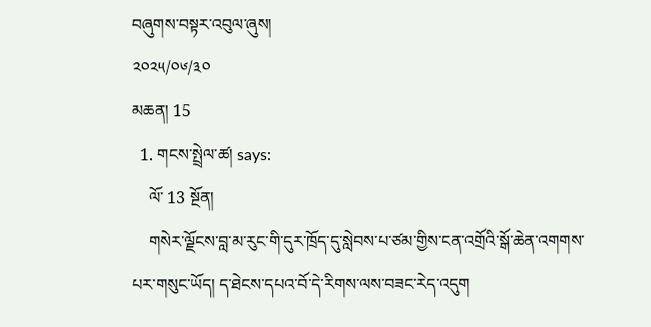བཞུགས་བསྟར་འབུལ་ཞུས།
༢༠༢༥/༠༦/༣༠
མཆན། 15
  1. གངས་སྤྲེལ་ཚ། says:
    ལོ་ 13 སྔོན།
    གསེར་ལྗོངས་བླ་མ་རུང་གི་དུར་ཁྲོད་དུ་སླེབས་པ་ཙམ་གྱིས་ངན་འགྲོའི་སྒོ་ཆེན་འགགས་པར་གསུང་ཡོད། ད་ཐེངས་དཔའ་བོ་དེ་རིགས་ལས་བཟང་རེད་འདུག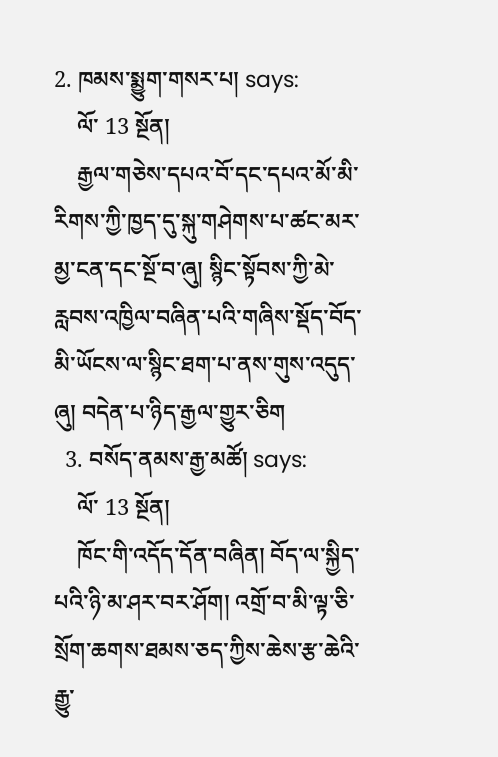2. ཁམས་སྨྱུག་གསར་པ། says:
    ལོ་ 13 སྔོན།
    རྒྱལ་གཅེས་དཔའ་བོ་དང་དཔའ་མོ་མི་རིགས་ཀྱི་ཁྱད་དུ་སྐུ་གཤེགས་པ་ཚང་མར་མྱ་ངན་དང་སྔོ་བ་ཞུ། སྙིང་སྟོབས་ཀྱི་མེ་རླབས་འཁྱིལ་བཞིན་པའི་གཞིས་སྡོད་བོད་མི་ཡོངས་ལ་སྙིང་ཐག་པ་ནས་གུས་འདུད་ཞུ། བདེན་པ་ཉིད་རྒྱལ་གྱུར་ཅིག
  3. བསོད་ནམས་རྒྱ་མཚོ། says:
    ལོ་ 13 སྔོན།
    ཁོང་གི་འདོད་དོན་བཞིན། བོད་ལ་སྐྱིད་པའི་ཉི་མ་ཤར་བར་ཤོག། འགྲོ་བ་མི་ལྟ་ཅི་སྲོག་ཆགས་ཐམས་ཅད་ཀྱིས་ཆེས་རྩ་ཆེའི་རྒྱུ་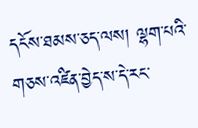དངོས་ཐམས་ཅད་ལས། ལྷག་པའི་གཅས་འཛིན་བྱེད་ས་དེ་རང་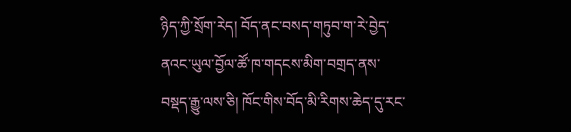ཉིད་ཀྱི་སྲོག་རེད། བོད་ནང་བསད་གཏུབ་ག་རེ་བྱེད་ནའང་ཡུལ་བྱོལ་ཚོ་ཁ་གདངས་མིག་བགྲད་ནས་བསྡད་རྒྱུ་ལས་ཅི། ཁོང་གིས་བོད་མི་རིགས་ཆེད་དུ་རང་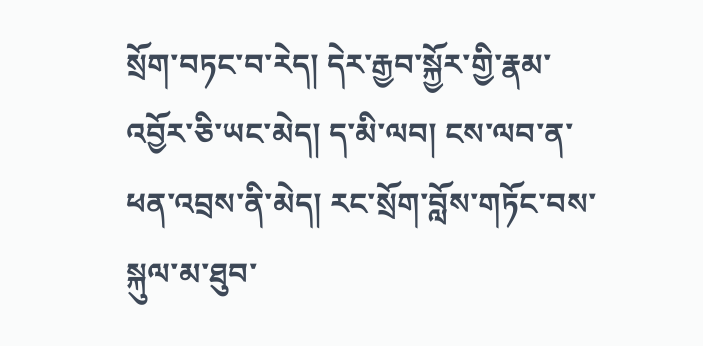སྲོག་བཏང་བ་རེད། དེར་རྒྱབ་སྐྱོར་གྱི་རྣམ་འབྱོར་ཅི་ཡང་མེད། ད་མི་ལབ། ངས་ལབ་ན་ཕན་འབྲས་ནི་མེད། རང་སྲོག་བློས་གཏོང་བས་སྐུལ་མ་ཐུབ་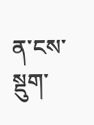ན་ངས་སྡུག་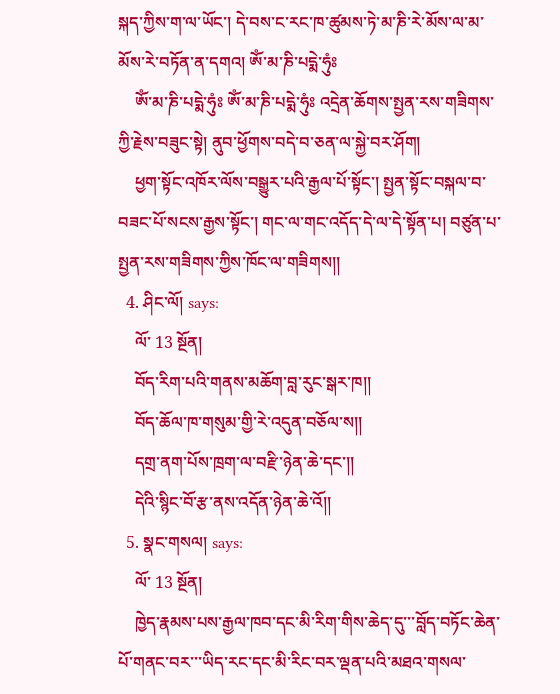སྐད་ཀྱིས་ག་ལ་ཡོང་། དེ་བས་ང་རང་ཁ་ཚུམས་ཏེ་མ་ཎི་རེ་མོས་ལ་མ་མོས་རེ་བཏོན་ན་དགའ། ཨོཾ་མ་ཎི་པདྨེ་ཧུཾཿ
    ཨོཾ་མ་ཎི་པདྨེ་ཧུཾཿ ཨོཾ་མ་ཎི་པདྨེ་ཧུཾཿ འདྲེན་ཆོགས་སྤྱན་རས་གཟིགས་ཀྱི་རྗེས་བཟུང་སྟེ། ནུབ་ཕྱོགས་བདེ་བ་ཅན་ལ་སྐྱེ་བར་ཤོག།
    ཕྱག་སྟོང་འཁོར་ལོས་བསྒྱུར་པའི་རྒྱལ་པོ་སྟོང་། སྤྱན་སྟོང་བསྐལ་བ་བཟང་པོ་སངས་རྒྱས་སྟོང་། གང་ལ་གང་འདོད་དེ་ལ་དེ་སྟོན་པ། བཙུན་པ་སྤྱན་རས་གཟིགས་ཀྱིས་ཁོང་ལ་གཟིགས།།
  4. ཤིང་ལོ། says:
    ལོ་ 13 སྔོན།
    བོད་རིག་པའི་གནས་མཆོག་བླ་རུང་སྒར་ཁ།།
    བོད་ཆོལ་ཁ་གསུམ་གྱི་རེ་འདུན་བཅོལ་ས།།
    དགྲ་ནག་པོས་ཁྲག་ལ་བརྫི་ཉེན་ཆེ་དང་།།
    དེའི་སྙིང་བོ་རྩ་ནས་འདོན་ཉེན་ཆེ་འོ།།
  5. སྣང་གསལ། says:
    ལོ་ 13 སྔོན།
    ཁྱེད་རྣམས་པས་རྒྱལ་ཁབ་དང་མི་རིག་གིས་ཆེད་དུ་་་བློད་བཏོང་ཆེན་པོ་གནང་བར་་་ཡིད་རང་དང་མི་རིང་བར་ལྡན་པའི་མཐའ་གསལ་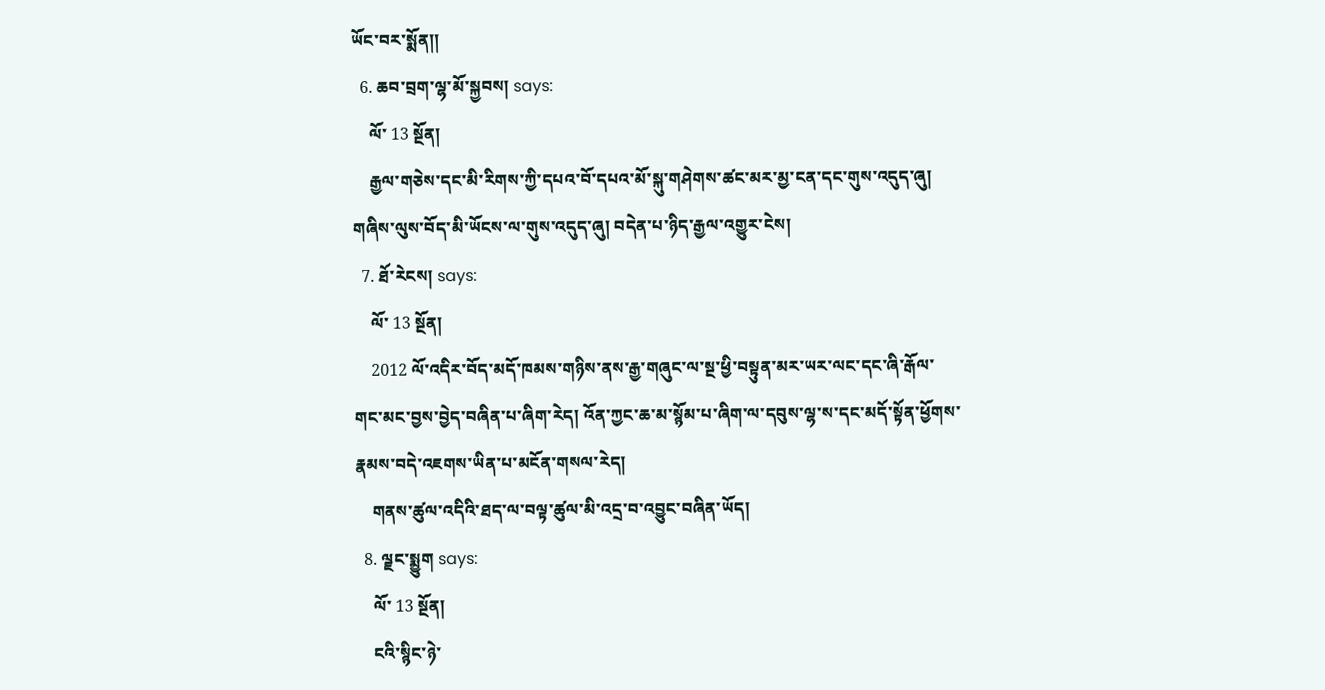ཡོང་བར་སྨོན།།
  6. ཆབ་བྲག་ལྷ་མོ་སྐྱབས། says:
    ལོ་ 13 སྔོན།
    རྒྱལ་གཅེས་དང་མི་རིགས་ཀྱི་དཔའ་བོ་དཔའ་མོ་སྐུ་གཤེགས་ཚང་མར་མྱ་ངན་དང་གུས་འདུད་ཞུ། གཞིས་ལུས་བོད་མི་ཡོངས་ལ་གུས་འདུད་ཞུ། བདེན་པ་ཉིད་རྒྱལ་འགྱུར་ངེས།
  7. ཐོ་རེངས། says:
    ལོ་ 13 སྔོན།
    2012 ལོ་འདིར་བོད་མདོ་ཁམས་གཉིས་ནས་རྒྱ་གཞུང་ལ་སྔ་ཕྱི་བསྟུན་མར་ཡར་ལང་དང་ཞི་རྒོལ་གང་མང་བྱས་བྱེད་བཞིན་པ་ཞིག་རེད། འོན་ཀྱང་ཆ་མ་སྙོམ་པ་ཞིག་ལ་དབུས་ལྷ་ས་དང་མདོ་སྟོན་ཕྱོགས་རྣམས་བདེ་འཇགས་ཡིན་པ་མངོན་གསལ་རེད།
    གནས་ཚུལ་འདིའི་ཐད་ལ་བལྟ་ཚུལ་མི་འདྲ་བ་འབྱུང་བཞིན་ཡོད།
  8. ལྗང་སྨྱུག says:
    ལོ་ 13 སྔོན།
    ངའི་སྙིང་ཉེ་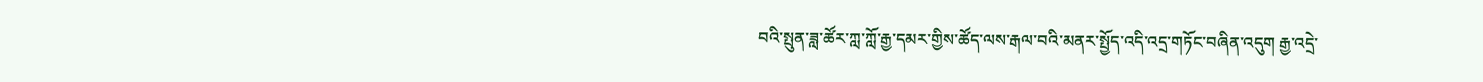བའི་སྤུན་ཟླ་ཚོར་ཀླ་ཀློ་རྒྱ་དམར་གྱིས་ཚོད་ལས་རྒལ་བའི་མནར་སྤྱོད་འདི་འདྲ་གཏོང་བཞིན་འདུག རྒྱ་འདྲེ་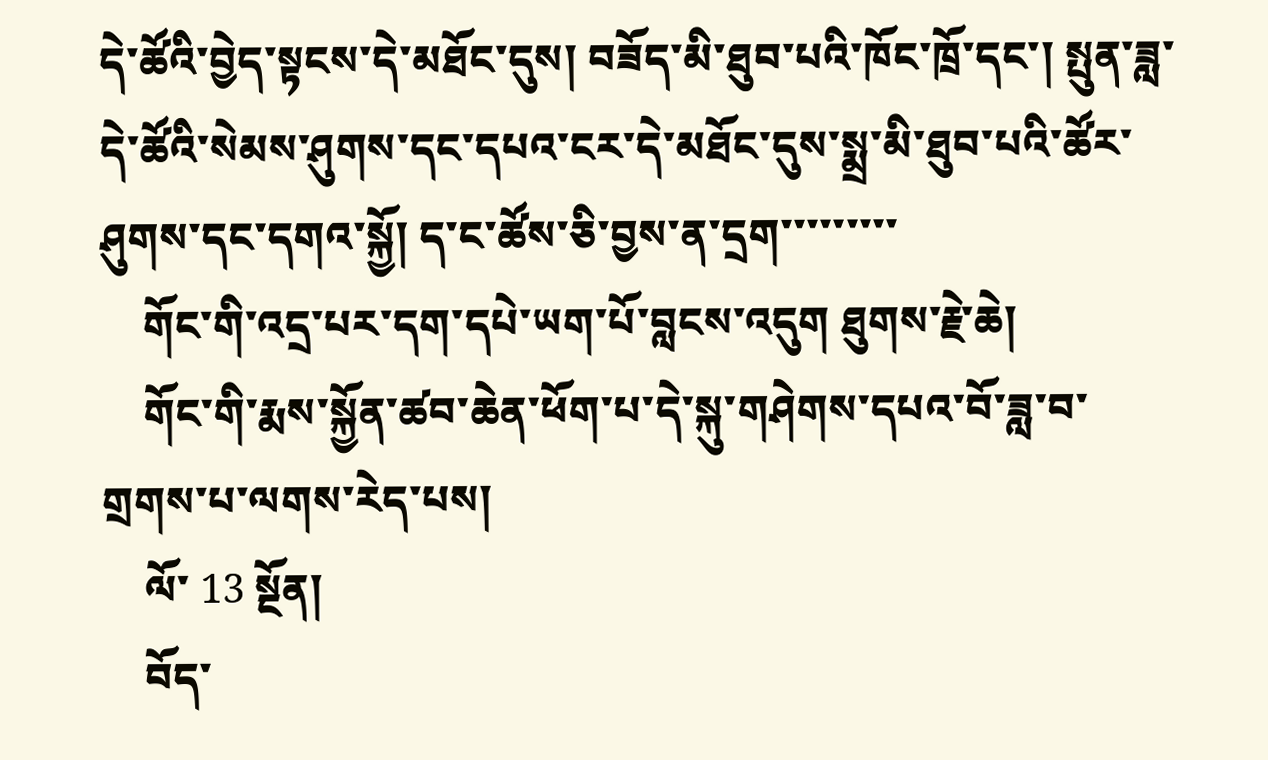དེ་ཚོའི་བྱེད་སྟངས་དེ་མཐོང་དུས། བཟོད་མི་ཐུབ་པའི་ཁོང་ཁྲོ་དང་། སྤུན་ཟླ་དེ་ཚོའི་སེམས་ཤུགས་དང་དཔའ་ངར་དེ་མཐོང་དུས་སྨྲ་མི་ཐུབ་པའི་ཚོར་ཤུགས་དང་དགའ་སྐྱོ། ད་ང་ཚོས་ཅི་བྱས་ན་དྲག་་་་་་་་་
    གོང་གི་འདྲ་པར་དག་དཔེ་ཡག་པོ་བླངས་འདུག ཐུགས་རྗེ་ཆེ།
    གོང་གི་རྨས་སྐྱོན་ཚབ་ཆེན་ཕོག་པ་དེ་སྐུ་གཤེགས་དཔའ་བོ་ཟླ་བ་གྲགས་པ་ལགས་རེད་པས།
    ལོ་ 13 སྔོན།
    བོད་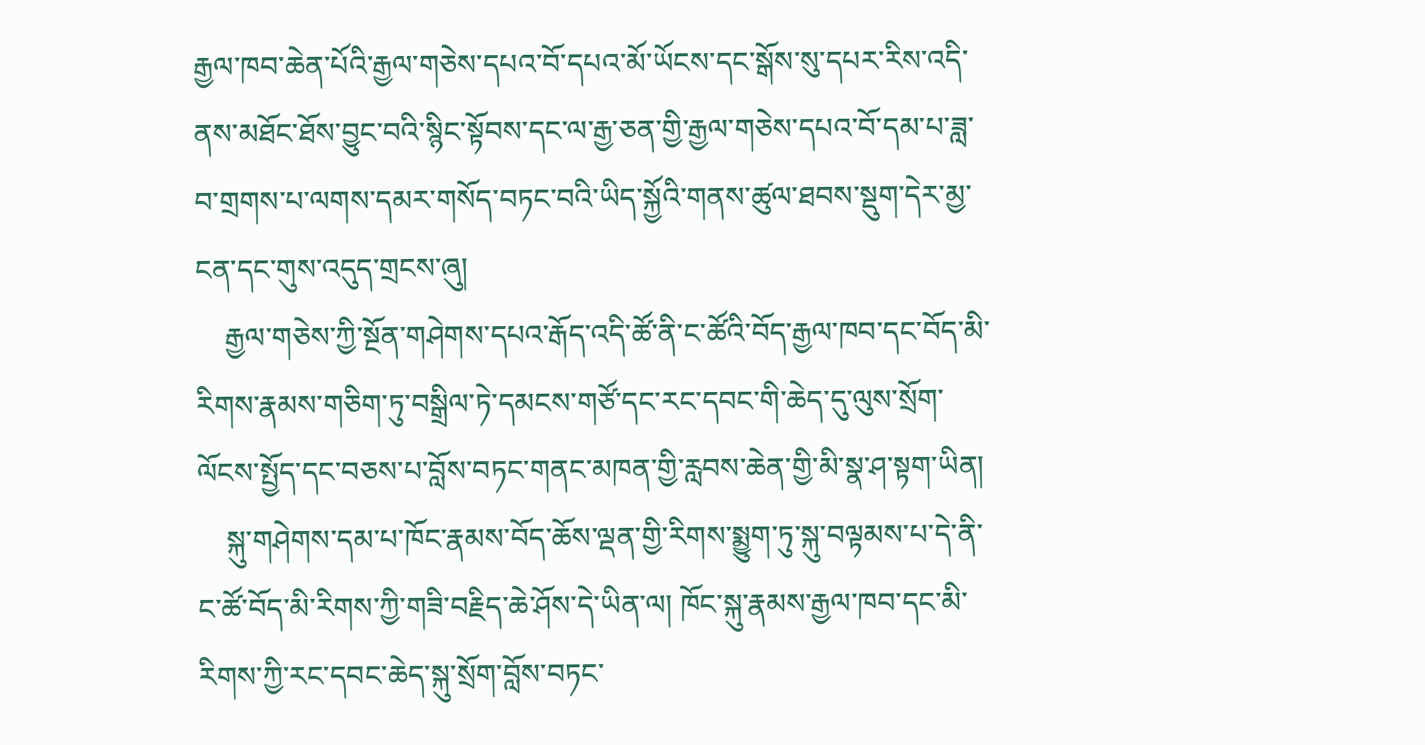རྒྱལ་ཁབ་ཆེན་པོའི་རྒྱལ་གཅེས་དཔའ་བོ་དཔའ་མོ་ཡོངས་དང་སྒོས་སུ་དཔར་རིས་འདི་ནས་མཐོང་ཐོས་བྱུང་བའི་སྙིང་སྟོབས་དང་ལ་རྒྱ་ཅན་གྱི་རྒྱལ་གཅེས་དཔའ་བོ་དམ་པ་ཟླ་བ་གྲགས་པ་ལགས་དམར་གསོད་བཏང་བའི་ཡིད་སྐྱོའི་གནས་ཚུལ་ཐབས་སྡུག་དེར་མྱ་ངན་དང་གུས་འདུད་གྲངས་ཞུ།
    རྒྱལ་གཅེས་ཀྱི་སྔོན་གཤེགས་དཔའ་རྒོད་འདི་ཚོ་ནི་ང་ཚོའི་བོད་རྒྱལ་ཁབ་དང་བོད་མི་རིགས་རྣམས་གཅིག་ཏུ་བསྒྲིལ་ཏེ་དམངས་གཙོ་དང་རང་དབང་གི་ཆེད་དུ་ལུས་སྲོག་ལོངས་སྤྱོད་དང་བཅས་པ་བློས་བཏང་གནང་མཁན་གྱི་རླབས་ཆེན་གྱི་མི་སྣ་ཤ་སྟག་ཡིན།
    སྐུ་གཤེགས་དམ་པ་ཁོང་རྣམས་བོད་ཆོས་ལྡན་གྱི་རིགས་སྨྱུག་ཏུ་སྐུ་བལྟམས་པ་དེ་ནི་ང་ཚོ་བོད་མི་རིགས་ཀྱི་གཟི་བརྗིད་ཆེ་ཤོས་དེ་ཡིན་ལ། ཁོང་སྐུ་རྣམས་རྒྱལ་ཁབ་དང་མི་རིགས་ཀྱི་རང་དབང་ཆེད་སྐུ་སྲོག་བློས་བཏང་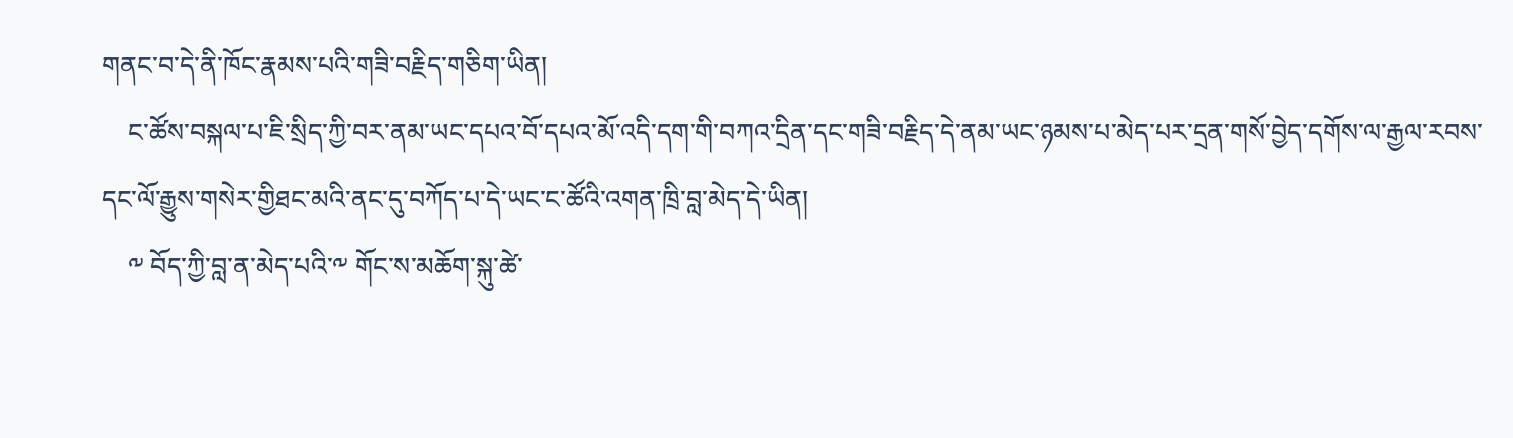གནང་བ་དེ་ནི་ཁོང་རྣམས་པའི་གཟི་བརྗིད་གཅིག་ཡིན།
    ང་ཚོས་བསྐལ་པ་ཇི་སྲིད་ཀྱི་བར་ནམ་ཡང་དཔའ་བོ་དཔའ་མོ་འདི་དག་གི་བཀའ་དྲིན་དང་གཟི་བརྗིད་དེ་ནམ་ཡང་ཉམས་པ་མེད་པར་དྲན་གསོ་བྱེད་དགོས་ལ་རྒྱལ་རབས་དང་ལོ་རྒྱུས་གསེར་གྱིཐང་མའི་ནང་དུ་བཀོད་པ་དེ་ཡང་ང་ཚོའི་འགན་ཁྲི་བླ་མེད་དེ་ཡིན།
    ༸ བོད་ཀྱི་བླ་ན་མེད་པའི་༸ གོང་ས་མཆོག་སྐུ་ཚེ་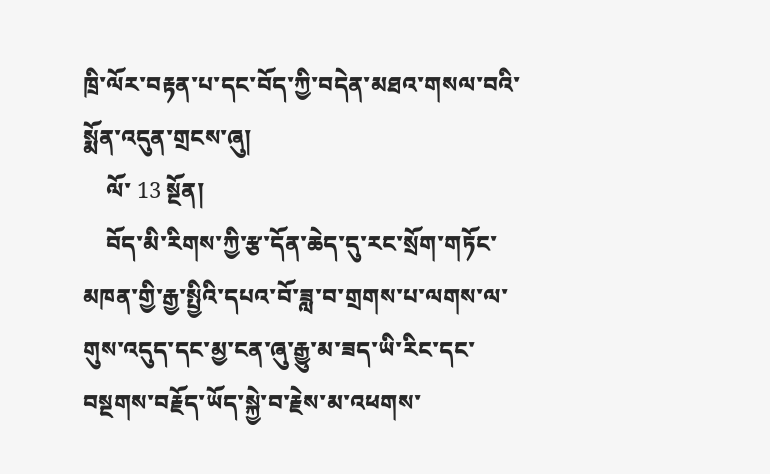ཁྲི་ལོར་བརྟན་པ་དང་བོད་ཀྱི་བདེན་མཐའ་གསལ་བའི་སྨོན་འདུན་གྲངས་ཞུ།
    ལོ་ 13 སྔོན།
    བོད་མི་རིགས་ཀྱི་རྩ་དོན་ཆེད་དུ་རང་སྲོག་གཏོང་མཁན་གྱི་རྒྱ་སྤྱིའི་དཔའ་བོ་ཟླ་བ་གྲགས་པ་ལགས་ལ་གུས་འདུད་དང་མྱ་ངན་ཞུ་རྒྱུ་མ་ཟད་ཡི་རིང་དང་བསྔགས་བརྗོད་ཡོད་སྐྱེ་བ་རྗེས་མ་འཕགས་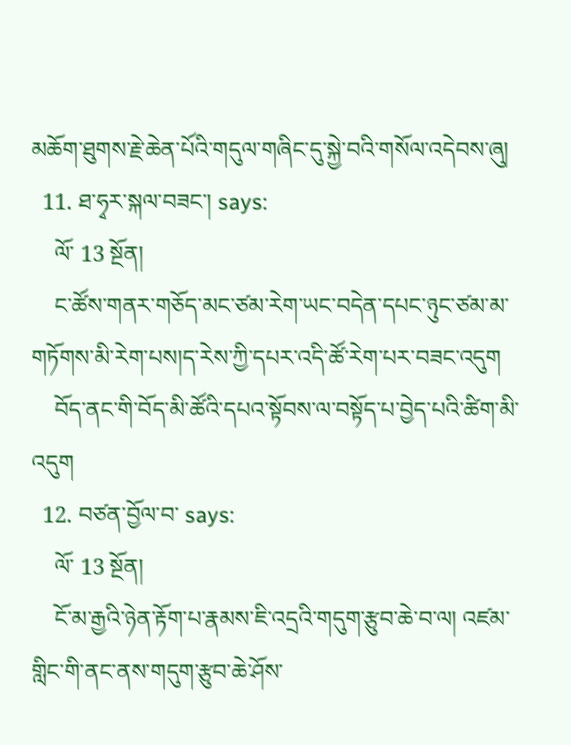མཆོག་ཐུགས་རྗེ་ཆེན་པོའི་གདུལ་གཞིང་དུ་སྐྱེ་བའི་གསོལ་འདེབས་ཞུ།
  11. ཐ་ཧྭར་སྐལ་བཟང་། says:
    ལོ་ 13 སྔོན།
    ང་ཚོས་གནར་གཅོད་མང་ཙམ་རེག་ཡང་བདེན་དཔང་ཉུང་ཙམ་མ་གཏོགས་མི་རེག་པས།ད་རེས་ཀྱི་དཔར་འདི་ཚོ་རེག་པར་བཟང་འདུག
    བོད་ནང་གི་བོད་མི་ཚོའི་དཔའ་སྟོབས་ལ་བསྟོད་པ་བྱེད་པའི་ཚིག་མི་འདུག
  12. བཙན་བྱོལ་བ་ says:
    ལོ་ 13 སྔོན།
    ངོ་མ་རྒྱའི་ཉེན་རྟོག་པ་རྣམས་ཇི་འདྲའི་གདུག་རྩུབ་ཆེ་བ་ལ། འཛམ་གླིང་གི་ནང་ནས་གདུག་རྩུབ་ཆེ་ཤོས་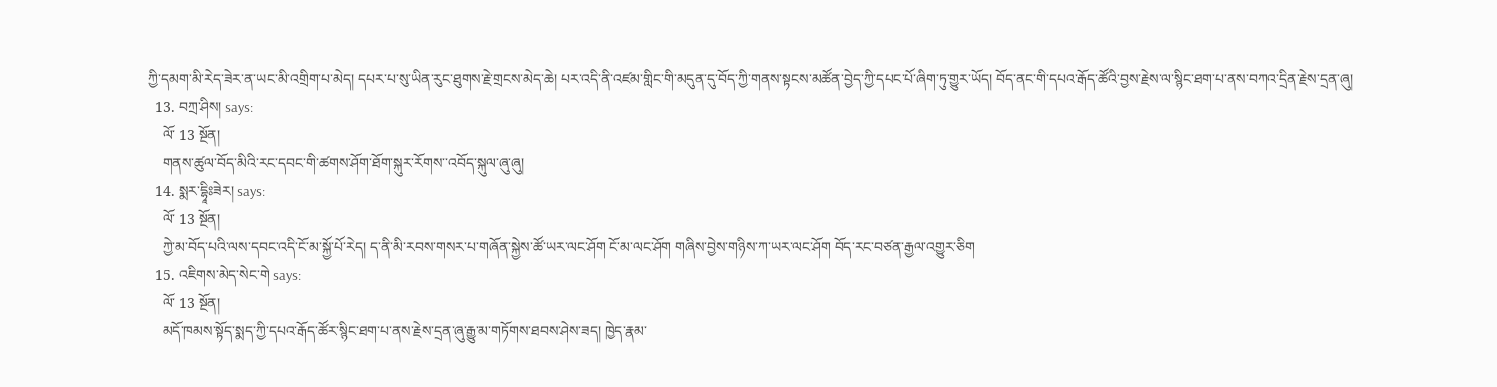ཀྱི་དམག་མི་རེད་ཟེར་ན་ཡང་མི་འགྲིག་པ་མེད། དཔར་པ་སུ་ཡིན་རུང་ཐུགས་རྗེ་གྲངས་མེད་ཆེ། པར་འདི་ནི་འཛམ་གླིང་གི་མདུན་དུ་བོད་ཀྱི་གནས་སྟངས་མཚོན་བྱེད་ཀྱི་དཔང་པོ་ཞིག་ཏུ་གྱུར་ཡོད། བོད་ནང་གི་དཔའ་རྒོད་ཚོའི་བྱས་རྗེས་ལ་སྙིང་ཐག་པ་ནས་བཀའ་དྲིན་རྗེས་དྲན་ཞུ།
  13. བཀྲ་ཤིས། says:
    ལོ་ 13 སྔོན།
    གནས་ཚུལ་བོད་མིའི་རང་དབང་གི་ཚགས་ཤོག་ཐོག་སྐུར་རོགས་་འབོད་སྐུལ་ཞུ་ཞུ།
  14. སྨར་དྷཱིཿཟེར། says:
    ལོ་ 13 སྔོན།
    ཀྱེ་མ་བོད་པའི་ལས་དབང་འདི་ངོ་མ་སྐྱོ་པོ་རེད། ད་ནི་མི་རབས་གསར་པ་གཞོན་སྐྱེས་ཚོ་ཡར་ལང་ཤོག ངོ་མ་ལང་ཤོག གཞིས་བྱེས་གཉིས་ཀ་ཡར་ལང་ཤོག བོད་རང་བཙན་རྒྱལ་འགྱུར་ཅིག
  15. འཇིགས་མེད་སེང་གེ says:
    ལོ་ 13 སྔོན།
    མདོ་ཁམས་སྟོད་སྨད་ཀྱི་དཔའ་རྒོད་ཚོར་སྙིང་ཐག་པ་ནས་རྗེས་དྲན་ཞུ་རྒྱུ་མ་གཏོགས་ཐབས་ཤེས་ཟད། ཁྱེད་རྣམ་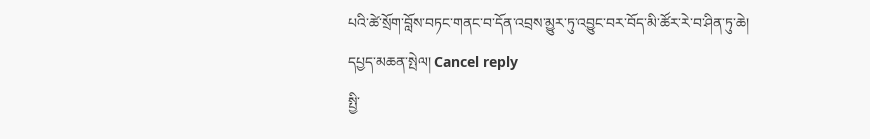པའི་ཚེ་སྲོག་བློས་བཏང་གནང་བ་དོན་འབྲས་མྱུར་ཏུ་འབྱུང་བར་བོད་མི་ཚོར་རེ་བ་ཤིན་ཏུ་ཆེ།
དཔྱད་མཆན་སྤེལ། Cancel reply
སྤྱི་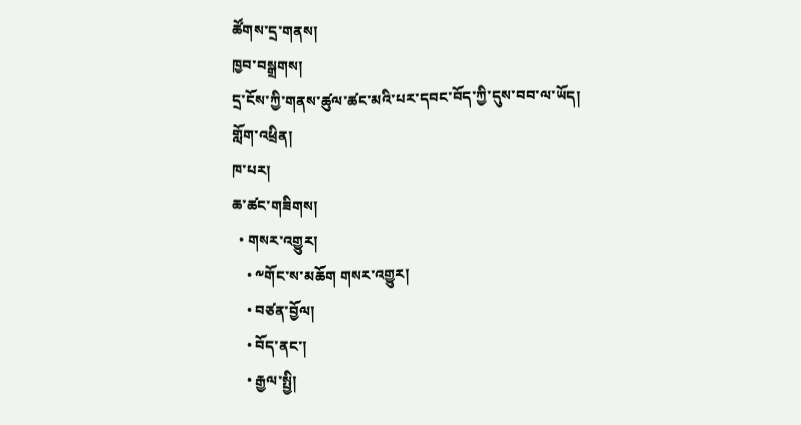ཚོགས་དྲ་གནས།
ཁྱབ་བསྒྲགས།
དྲ་ངོས་ཀྱི་གནས་ཚུལ་ཚང་མའི་པར་དབང་བོད་ཀྱི་དུས་བབ་ལ་ཡོད།
གློག་འཕྲིན།
ཁ་པར།
ཆ་ཚང་གཟིགས།
  • གསར་འགྱུར།
    • ༸གོང་ས་མཆོག གསར་འགྱུར།
    • བཙན་བྱོལ།
    • བོད་ནང་།
    • རྒྱལ་སྤྱི།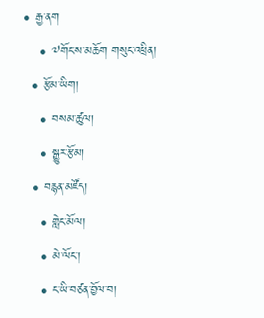• རྒྱ་ནག
    • ༧གོང་ས་མཆོག གསུང་འཕྲིན།
  • རྩོམ་ཡིག།
    • བསམ་ཚུལ།
    • སྒྱུར་རྩོམ།
  • བརྙན་མཛོད།
    • གླེང་མོལ།
    • མེ་ལོང་།
    • ང་ཡི་བཙན་བྱོལ་བ།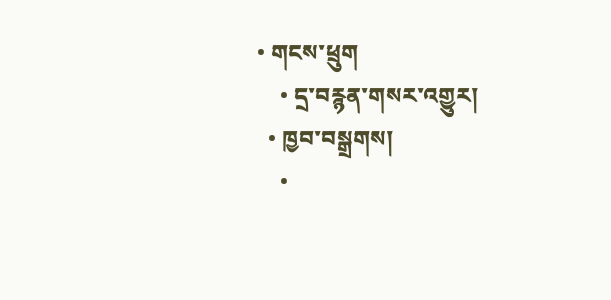• གངས་ཕྲུག
    • དྲ་བརྙན་གསར་འགྱུར།
  • ཁྱབ་བསྒྲགས།
    •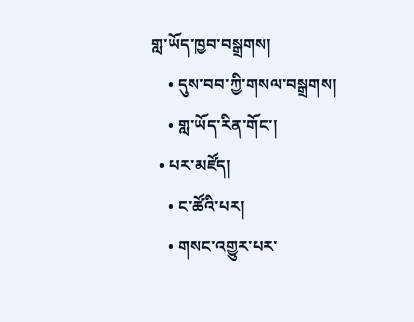གླ་ཡོད་ཁྱབ་བསྒྲགས།
    • དུས་བབ་ཀྱི་གསལ་བསྒྲགས།
    • གླ་ཡོད་རིན་གོང་།
  • པར་མཛོད།
    • ང་ཚོའི་པར།
    • གསང་འགྱུར་པར་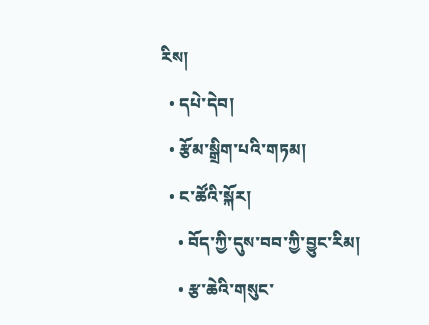རིས།
  • དཔེ་དེབ།
  • རྩོམ་སྒྲིག་པའི་གཏམ།
  • ང་ཚོའི་སྐོར།
    • བོད་ཀྱི་དུས་བབ་ཀྱི་བྱུང་རིམ།
    • རྩ་ཆེའི་གསུང་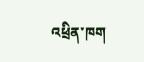འཕྲིན་ཁག